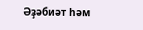Әҙәбиәт һәм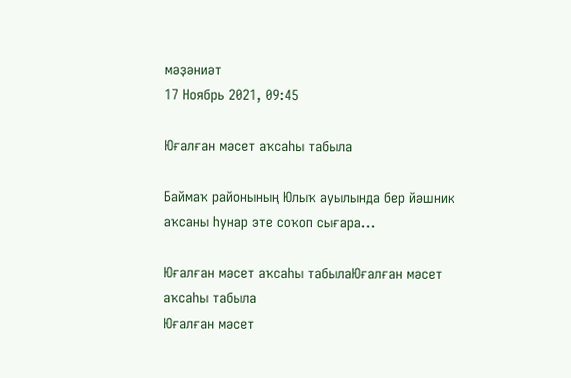мәҙәниәт
17 Ноябрь 2021, 09:45

Юғалған мәсет аҡсаһы табыла

Баймаҡ районының Юлыҡ ауылында бер йәшник аҡсаны һунар эте соҡоп сығара...

Юғалған мәсет аҡсаһы табылаЮғалған мәсет аҡсаһы табыла
Юғалған мәсет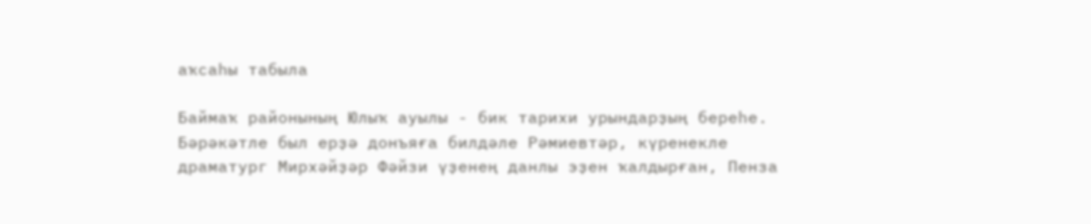аҡсаһы табыла

Баймаҡ районының Юлыҡ ауылы - бик тарихи урындарҙың береһе. Бәрәкәтле был ерҙә донъяға билдәле Рәмиевтәр, күренекле драматург Мирхәйҙәр Фәйзи үҙенең данлы эҙен ҡалдырған, Пенза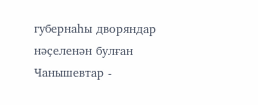губернаһы дворяндар нәҫеленән булған Чанышевтар -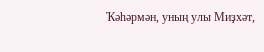Ҡәһәрмән, уның улы Миҙхәт,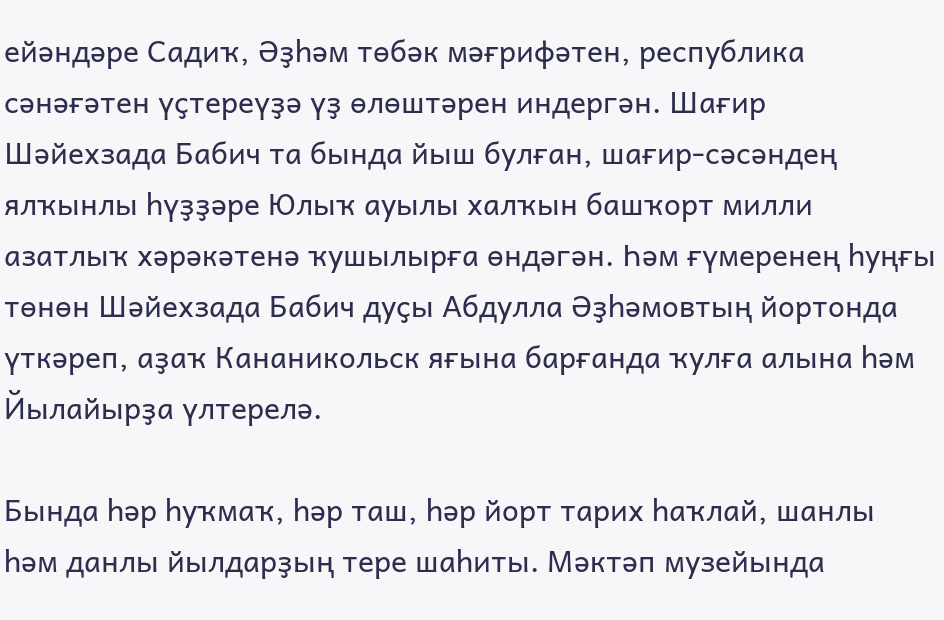ейәндәре Садиҡ, Әҙһәм төбәк мәғрифәтен, республика сәнәғәтен үҫтереүҙә үҙ өлөштәрен индергән. Шағир Шәйехзада Бабич та бында йыш булған, шағир-сәсәндең ялҡынлы һүҙҙәре Юлыҡ ауылы халҡын башҡорт милли азатлыҡ хәрәкәтенә ҡушылырға өндәгән. Һәм ғүмеренең һуңғы төнөн Шәйехзада Бабич дуҫы Абдулла Әҙһәмовтың йортонда үткәреп, аҙаҡ Кананикольск яғына барғанда ҡулға алына һәм Йылайырҙа үлтерелә.

Бында һәр һуҡмаҡ, һәр таш, һәр йорт тарих һаҡлай, шанлы һәм данлы йылдарҙың тере шаһиты. Мәктәп музейында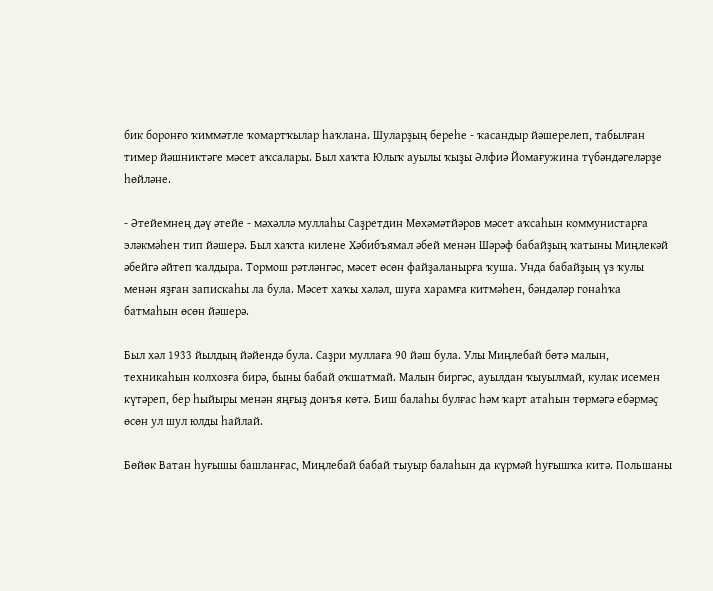бик боронғо ҡиммәтле ҡомартҡылар һаҡлана. Шуларҙың береһе - ҡасандыр йәшерелеп, табылған тимер йәшниктәге мәсет аҡсалары. Был хаҡта Юлыҡ ауылы ҡыҙы Әлфиә Йомағужина түбәндәгеләрҙе һөйләне.

- Әтейемнең дәү әтейе - мәхәллә муллаһы Саҙретдин Мөхәмәтйәров мәсет аҡсаһын коммунистарға эләкмәһен тип йәшерә. Был хаҡта килене Хәбибъямал әбей менән Шәрәф бабайҙың ҡатыны Миңлекәй әбейгә әйтеп ҡалдыра. Тормош рәтләнгәс, мәсет өсөн файҙаланырға ҡуша. Унда бабайҙың үз ҡулы менән яҙған запискаһы ла була. Мәсет хаҡы хәләл, шуға харамға китмәһен, бәндәләр гонаһҡа батмаһын өсөн йәшерә.

Был хәл 1933 йылдың йәйендә була. Саҙри муллаға 90 йәш була. Улы Миңлебай бөтә малын, техникаһын колхозға бирә, быны бабай оҡшатмай. Малын биргәс, ауылдан ҡыуылмай, кулак исемен күтәреп, бер һыйыры менән яңғыҙ донъя көтә. Биш балаһы булғас һәм ҡарт атаһын төрмәгә ебәрмәҫ өсөн ул шул юлды һайлай.

Бөйөк Ватан һуғышы башланғас, Миңлебай бабай тыуыр балаһын да күрмәй һуғышҡа китә. Польшаны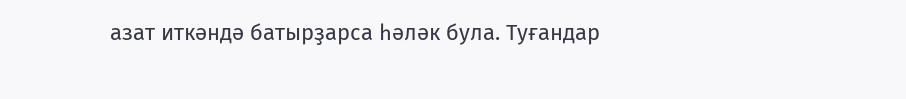азат иткәндә батырҙарса һәләк була. Туғандар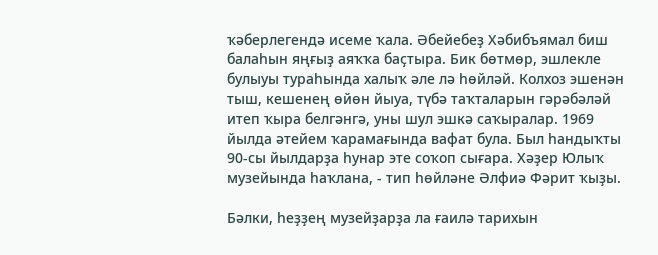ҡәберлегендә исеме ҡала. Әбейебеҙ Хәбибъямал биш балаһын яңғыҙ аяҡҡа баҫтыра. Бик бөтмөр, эшлекле булыуы тураһында халыҡ әле лә һөйләй. Колхоз эшенән тыш, кешенең өйөн йыуа, түбә таҡталарын гәрәбәләй итеп ҡыра белгәнгә, уны шул эшкә саҡыралар. 1969 йылда әтейем ҡарамағында вафат була. Был һандыҡты 90-сы йылдарҙа һунар эте соҡоп сығара. Хәҙер Юлыҡ музейында һаҡлана, - тип һөйләне Әлфиә Фәрит ҡыҙы.

Бәлки, һеҙҙең музейҙарҙа ла ғаилә тарихын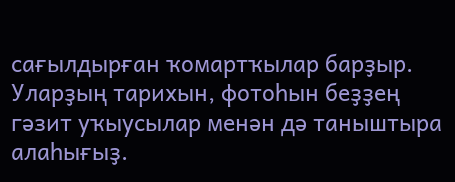сағылдырған ҡомартҡылар барҙыр. Уларҙың тарихын, фотоһын беҙҙең гәзит уҡыусылар менән дә таныштыра алаһығыҙ.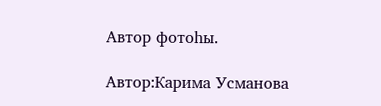Автор фотоһы.

Автор:Карима Усманова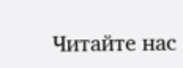Читайте нас